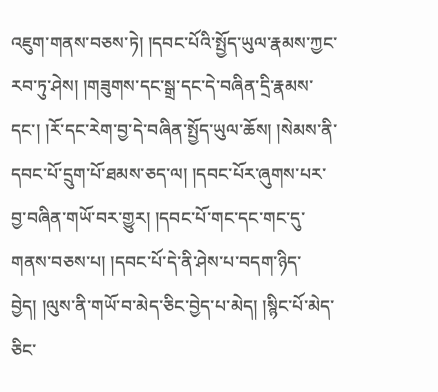འཇུག་གནས་བཅས་ཏེ། །དབང་པོའི་སྤྱོད་ཡུལ་རྣམས་ཀྱང་རབ་ཏུ་ཤེས། །གཟུགས་དང་སྒྲ་དང་དེ་བཞིན་དྲི་རྣམས་དང་། །རོ་དང་རེག་བྱ་དེ་བཞིན་སྤྱོད་ཡུལ་ཆོས། །སེམས་ནི་དབང་པོ་དྲུག་པོ་ཐམས་ཅད་ལ། །དབང་པོར་ཞུགས་པར་བྱ་བཞིན་གཡོ་བར་གྱུར། །དབང་པོ་གང་དང་གང་དུ་གནས་བཅས་པ། །དབང་པོ་དེ་ནི་ཤེས་པ་བདག་ཉིད་བྱེད། །ལུས་ནི་གཡོ་བ་མེད་ཅིང་བྱེད་པ་མེད། །སྙིང་པོ་མེད་ཅིང་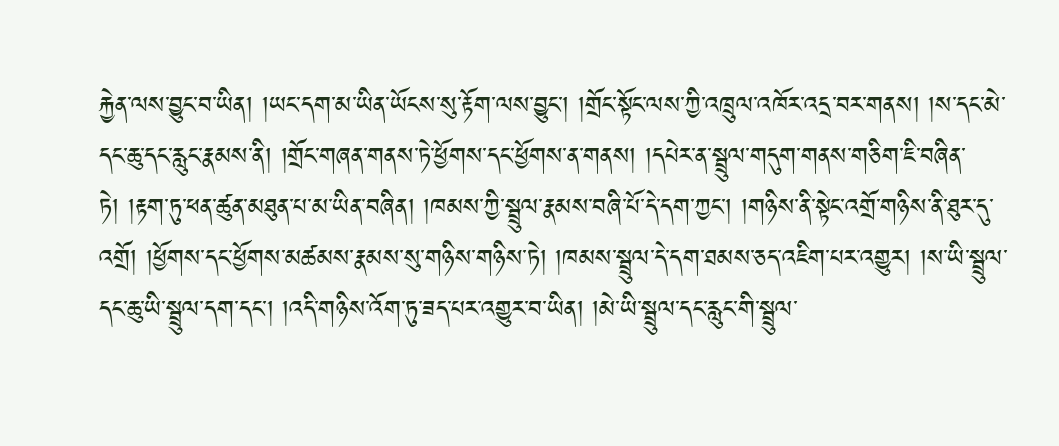རྐྱེན་ལས་བྱུང་བ་ཡིན། །ཡང་དག་མ་ཡིན་ཡོངས་སུ་རྟོག་ལས་བྱུང་། །གྲོང་སྟོང་ལས་ཀྱི་འཁྲུལ་འཁོར་འདྲ་བར་གནས། །ས་དང་མེ་དང་ཆུ་དང་རླུང་རྣམས་ནི། །གྲོང་གཞན་གནས་ཏེ་ཕྱོགས་དང་ཕྱོགས་ན་གནས། །དཔེར་ན་སྦྲུལ་གདུག་གནས་གཅིག་ཇི་བཞིན་ཏེ། །རྟག་ཏུ་ཕན་ཚུན་མཐུན་པ་མ་ཡིན་བཞིན། །ཁམས་ཀྱི་སྦྲུལ་རྣམས་བཞི་པོ་དེ་དག་ཀྱང་། །གཉིས་ནི་སྟེང་འགྲོ་གཉིས་ནི་ཐུར་དུ་འགྲོ། །ཕྱོགས་དང་ཕྱོགས་མཚམས་རྣམས་སུ་གཉིས་གཉིས་ཏེ། །ཁམས་སྦྲུལ་དེ་དག་ཐམས་ཅད་འཇིག་པར་འགྱུར། །ས་ཡི་སྦྲུལ་དང་ཆུ་ཡི་སྦྲུལ་དག་དང་། །འདི་གཉིས་འོག་ཏུ་ཟད་པར་འགྱུར་བ་ཡིན། །མེ་ཡི་སྦྲུལ་དང་རླུང་གི་སྦྲུལ་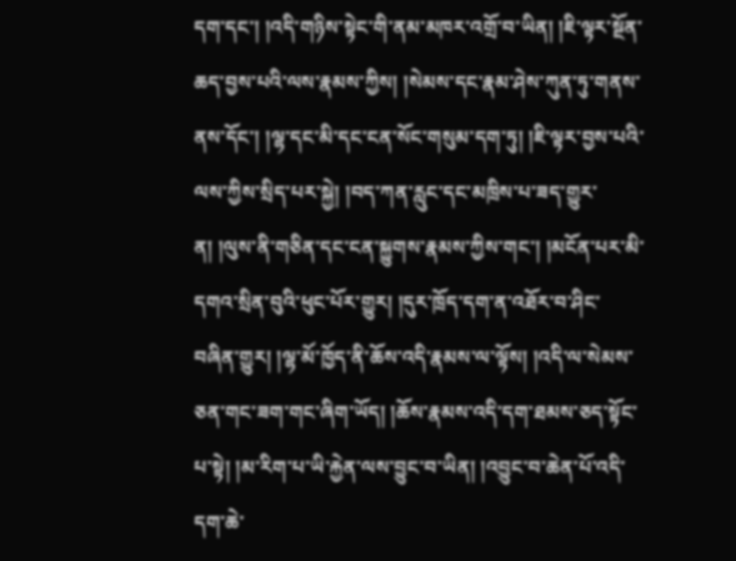དག་དང་། །འདི་གཉིས་སྟེང་གི་ནམ་མཁར་འགྲོ་བ་ཡིན། །ཇི་ལྟར་སྔོན་ཆད་བྱས་པའི་ལས་རྣམས་ཀྱིས། །སེམས་དང་རྣམ་ཤེས་ཀུན་ཏུ་གནས་ནས་དོང་། །ལྷ་དང་མི་དང་ངན་སོང་གསུམ་དག་ཏུ། །ཇི་ལྟར་བྱས་པའི་ལས་ཀྱིས་སྲིད་པར་སྐྱེ། །བད་ཀན་རླུང་དང་མཁྲིས་པ་ཟད་གྱུར་ན། །ལུས་ནི་གཅིན་དང་ངན་སྐྱུགས་རྣམས་ཀྱིས་གང་། །མངོན་པར་མི་དགའ་སྲིན་བུའི་ཕུང་པོར་གྱུར། །དུར་ཁྲོད་དག་ན་འཐོར་བ་ཤིང་བཞིན་གྱུར། །ལྷ་མོ་ཁྱོད་ནི་ཆོས་འདི་རྣམས་ལ་ལྟོས། །འདི་ལ་སེམས་ཅན་གང་ཟག་གང་ཞིག་ཡོད། །ཆོས་རྣམས་འདི་དག་ཐམས་ཅད་སྟོང་པ་སྟེ། །མ་རིག་པ་ཡི་རྐྱེན་ལས་བྱུང་བ་ཡིན། །འབྱུང་བ་ཆེན་པོ་འདི་དག་ཆེ་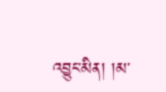འབྱུང་མིན། །མ་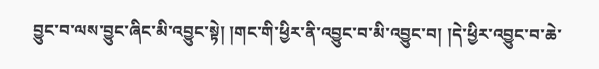བྱུང་བ་ལས་བྱུང་ཞིང་མི་འབྱུང་སྟེ། །གང་གི་ཕྱིར་ནི་འབྱུང་བ་མི་འབྱུང་བ། །དེ་ཕྱིར་འབྱུང་བ་ཆེ་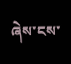ཞེས་ངས་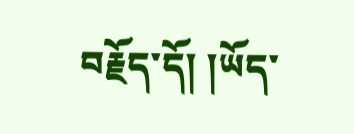བརྗོད་དོ། །ཡོད་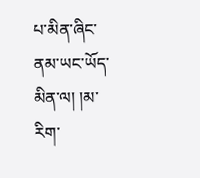པ་མིན་ཞིང་ནམ་ཡང་ཡོད་མིན་ལ། །མ་རིག་